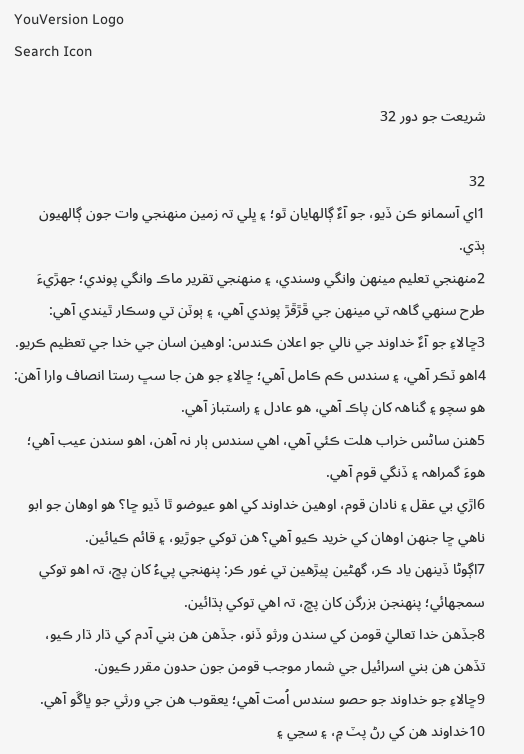YouVersion Logo
Search Icon

شريعت جو دور 32

32
1اي آسمانو ڪن ڏيو، جو آءٌ ڳالهايان ٿو؛ ۽ ڀلي تہ زمين منهنجي وات جون ڳالهيون ٻڌي.
2منهنجي تعليم مينهن وانگي وسندي، ۽ منهنجي تقرير ماڪ وانگي پوندي؛ جهڙيءَ طرح سنهي گاهہ تي مينهن جي ڦڙڦڙ پوندي آهي، ۽ ٻوٽن تي وسڪار ٿيندي آهي:
3ڇالاءِ جو آءٌ خداوند جي نالي جو اعلان ڪندس: اوهين اسان جي خدا جي تعظيم ڪريو.
4اهو ٽڪر آهي، ۽ سندس ڪم ڪامل آهي؛ ڇالاءِ جو هن جا سڀ رستا انصاف وارا آهن: هو سچو ۽ گناهہ کان پاڪ آهي، هو عادل ۽ راستباز آهي.
5هنن ساڻس خراب هلت ڪئي آهي، اهي سندس ٻار نہ آهن، اهو سندن عيب آهي؛ هوءَ گمراهہ ۽ ڏنگي قوم آهي.
6اڙي بي عقل ۽ نادان قوم، اوهين خداوند کي اهو عيوضو ٿا ڏيو ڇا؟ هو اوهان جو ابو ناهي ڇا جنهن اوهان کي خريد ڪيو آهي؟ هن توکي جوڙيو، ۽ قائم ڪيائين.
7اڳوڻا ڏينهن ياد ڪر، گهڻين پيڙهين تي غور ڪر: پنهنجي پيءُ کان پڇ، تہ اهو توکي سمجهائي؛ پنهنجن بزرگن کان پڇ، تہ اهي توکي ٻڌائين.
8جڏهن خدا تعاليٰ قومن کي سندن ورثو ڏنو، جڏهن هن بني آدم کي ڌار ڌار ڪيو، تڏهن هن بني اسرائيل جي شمار موجب قومن جون حدون مقرر ڪيون.
9ڇالاءِ جو خداوند جو حصو سندس اُمت آهي؛ يعقوب هن جي ورثي جو ڀاڱو آهي.
10خداوند هن کي رڻ پٽ ۾، ۽ سڃي ۽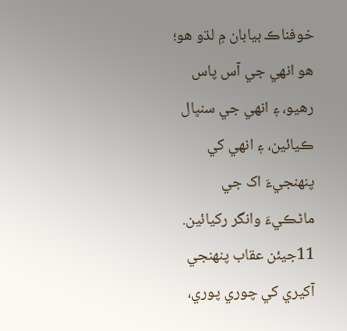خوفناڪ بيابان ۾ لڌو هو؛ هو انهي جي آس پاس رهيو، ۽ انهي جي سنڀال ڪيائين، ۽ انهي کي پنهنجيءَ اک جي ماڻڪيءَ وانگر رکيائين.
11جيئن عقاب پنهنجي آکيري کي چوري پوري،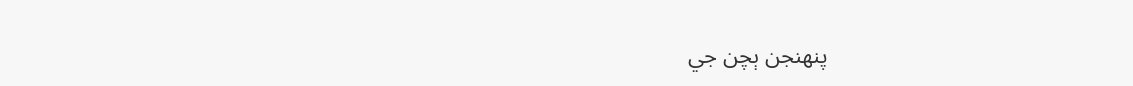پنهنجن ٻچن جي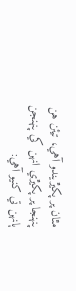مٿان پر پکيڙيندو آهي، تيئن هن پنهنجا پر پکيڙي انهن کي پنهنجن ٻانهن تي کنيو آهي: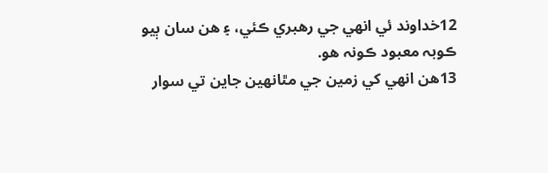12خداوند ئي انهي جي رهبري ڪئي، ۽ هن سان ٻيو ڪوبہ معبود ڪونہ هو.
13هن انهي کي زمين جي مٿانهين جاين تي سوار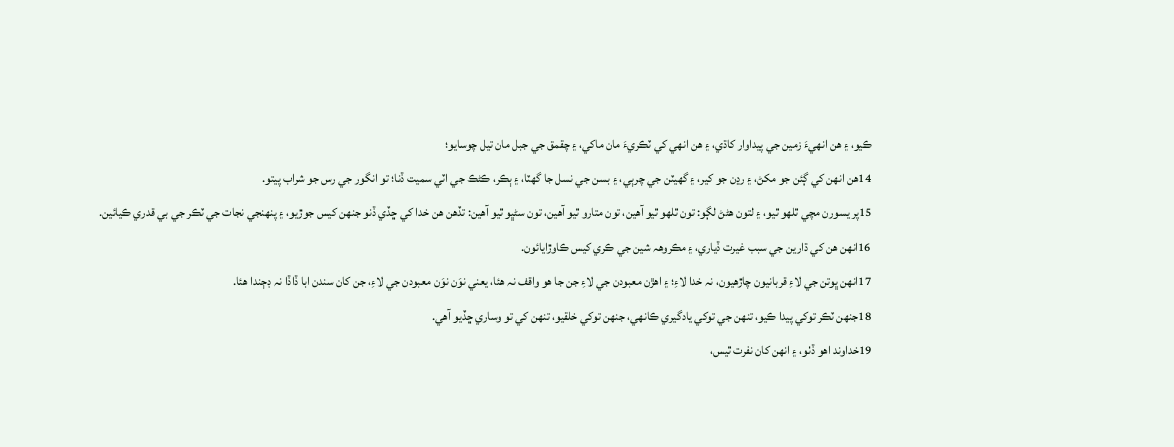ڪيو، ۽ هن انهيءَ زمين جي پيداوار کاڌي، ۽ هن انهي کي ٽڪريءَ مان ماکي، ۽ چقمق جي جبل مان تيل چوسايو؛
14هن انهن کي ڳئن جو مکڻ، ۽ رڍن جو کير، ۽ گهيٽن جي چرٻي، ۽ بسن جي نسل جا گهٽا، ۽ ٻڪر، ڪڻڪ جي اٽي سميت ڏنا؛ تو انگور جي رس جو شراب پيتو.
15پر يسورن مچي ٿلهو ٿيو، ۽ لتون هڻڻ لڳو: تون ٿلهو ٿيو آهين، تون متارو ٿيو آهين، تون سڻڀو ٿيو آهين: تڏهن هن خدا کي ڇڏي ڏنو جنهن کيس جوڙيو، ۽ پنهنجي نجات جي ٽڪر جي بي قدري ڪيائين.
16انهن هن کي ڌارين جي سبب غيرت ڏياري، ۽ مڪروهہ شين جي ڪري کيس ڪاوڙايائون.
17انهن ڀوتن جي لاءِ قربانيون چاڙهيون، نہ خدا لاءِ؛ ۽ اهڙن معبودن جي لاءِ جن جا هو واقف نہ هئا، يعني نوَن نوَن معبودن جي لاءِ، جن کان سندن ابا ڏاڏا نہ ڊڄندا هئا.
18جنهن ٽڪر توکي پيدا ڪيو، تنهن جي توکي يادگيري ڪانهي، جنهن توکي خلقيو، تنهن کي تو وساري ڇڏيو آهي.
19خداوند اهو ڏٺو، ۽ انهن کان نفرت ٿيس،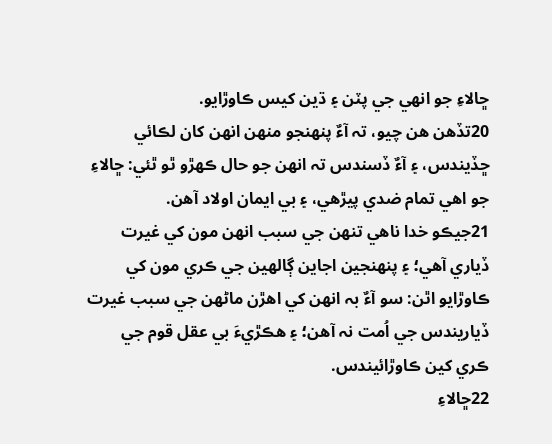ڇالاءِ جو انهي جي پٽن ۽ ڌين کيس ڪاوڙايو.
20تڏهن هن چيو، تہ آءٌ پنهنجو منهن انهن کان لڪائي ڇڏيندس، ۽ آءٌ ڏسندس تہ انهن جو حال ڪهڙو ٿو ٿئي: ڇالاءِ جو اهي تمام ضدي پيڙهي، ۽ بي ايمان اولاد آهن.
21جيڪو خدا ناهي تنهن جي سبب انهن مون کي غيرت ڏياري آهي؛ ۽ پنهنجين اجاين ڳالهين جي ڪري مون کي ڪاوڙايو اٿن: سو آءٌ بہ انهن کي اهڙن ماڻهن جي سبب غيرت ڏياريندس جي اُمت نہ آهن؛ ۽ هڪڙيءَ بي عقل قوم جي ڪري کين ڪاوڙائيندس.
22ڇالاءِ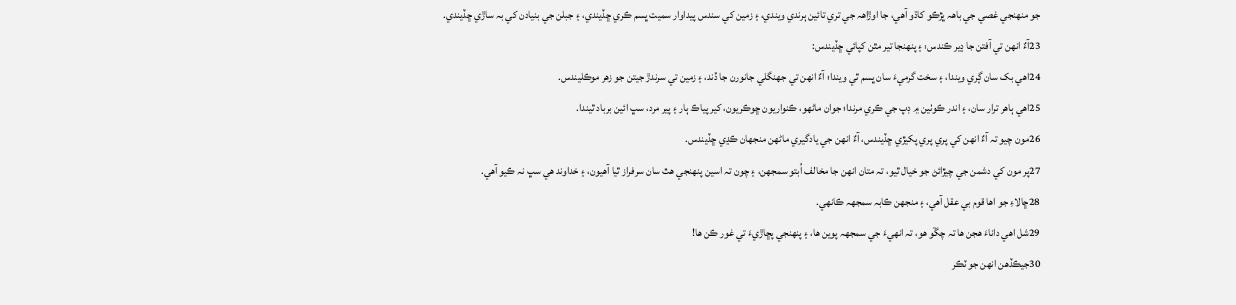جو منهنجي غصي جي باهہ ڀڙڪو کاڌو آهي، جا اوڙاهہ جي تري تائين ٻرندي ويندي، ۽ زمين کي سندس پيداوار سميت ڀسم ڪري ڇڏيندي، ۽ جبلن جي بنيادن کي بہ ساڙي ڇڏيندي.
23آءٌ انهن تي آفتن جا ڍير ڪندس: ۽ پنهنجا تير مٿن کپائي ڇڏيندس:
24اهي بک سان ڳري ويندا، ۽ سخت گرميءَ سان ڀسم ٿي ويندا؛ آءٌ انهن تي جهنگلي جانورن جا ڏند، ۽ زمين تي سرندڙ جيتن جو زهر موڪليندس.
25اهي ٻاهر ترار سان، ۽ اندر ڪوٺين ۾ ڊپ جي ڪري مرندا؛ جوان ماڻهو، ڪنواريون ڇوڪريون، کير پياڪ ٻار ۽ پير مرد، سڀ ائين برباد ٿيندا.
26مون چيو تہ آءٌ انهن کي پري پري پکيڙي ڇڏيندس، آءٌ انهن جي يادگيري ماڻهن منجهان ڪڍي ڇڏيندس.
27پر مون کي دشمن جي چيڙائڻ جو خيال ٿيو، تہ متان انهن جا مخالف اُبتو سمجهن، ۽ چون تہ اسين پنهنجي هٿ سان سرفراز ٿيا آهيون، ۽ خداوند هي سڀ نہ ڪيو آهي.
28ڇالاءِ جو اها قوم بي عقل آهي، ۽ منجهن ڪابہ سمجهہ ڪانهي.
29شل اهي داناءَ هجن ها تہ چڱو هو، تہ انهيءَ جي سمجهہ پوين ها، ۽ پنهنجي پڇاڙيءَ تي غور ڪن ها!
30جيڪڏهن انهن جو ٽڪر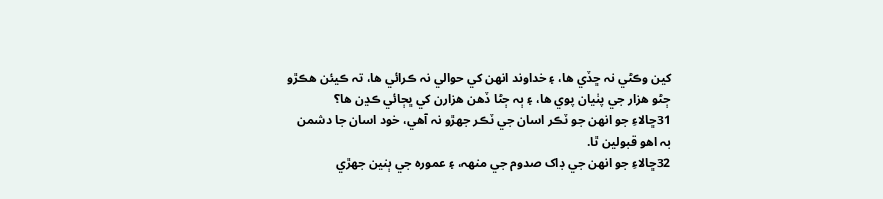کين وڪڻي نہ ڇڏي ها، ۽ خداوند انهن کي حوالي نہ ڪرائي ها، تہ ڪيئن هڪڙو ڄڻو هزار جي پٺيان پوي ها، ۽ ٻہ ڄڻا ڏهن هزارن کي ڀڄائي ڪڍن ها؟
31ڇالاءِ جو انهن جو ٽڪر اسان جي ٽڪر جهڙو نہ آهي، خود اسان جا دشمن بہ اهو قبولين ٿا.
32ڇالاءِ جو انهن جي ڊاک صدوم جي منهہ، ۽ عمورہ جي ٻنين جهڙي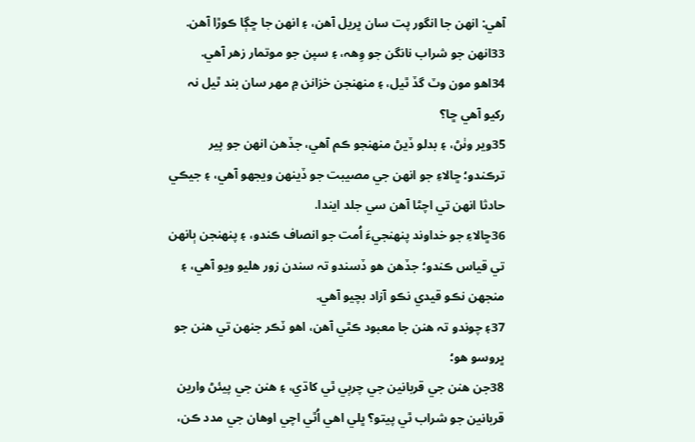آهي: انهن جا انگور پت سان ڀريل آهن، ۽ انهن جا ڇڳا ڪوڙا آهن.
33انهن جو شراب نانگن جو وِهہ، ۽ سپن جو موتمار زهر آهي.
34اهو مون وٽ گڏ ٿيل، ۽ منهنجن خزانن ۾ مهر سان بند ٿيل نہ رکيو آهي ڇا؟
35وير وٺڻ، ۽ بدلو ڏيڻ منهنجو ڪم آهي، جڏهن انهن جو پير ترڪندو؛ ڇالاءِ جو انهن جي مصيبت جو ڏينهن ويجهو آهي، ۽ جيڪي حادثا انهن تي اچڻا آهن سي جلد ايندا.
36ڇالاءِ جو خداوند پنهنجيءَ اُمت جو انصاف ڪندو، ۽ پنهنجن ٻانهن تي قياس ڪندو؛ جڏهن هو ڏسندو تہ سندن زور هليو ويو آهي، ۽ منجهن نڪو قيدي نڪو آزاد بچيو آهي.
37۽ چوندو تہ هنن جا معبود ڪٿي آهن، اهو ٽڪر جنهن تي هنن جو ڀروسو هو؛
38جن هنن جي قربانين جي چرٻي ٿي کاڌي، ۽ هنن جي پيئڻ وارين قربانين جو شراب ٿي پيتو؟ ڀلي اهي اُٿي اچي اوهان جي مدد ڪن،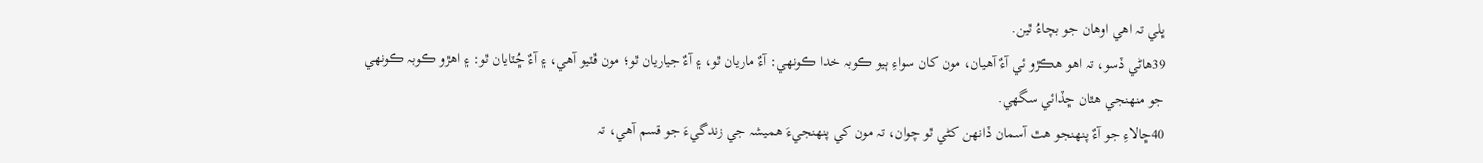ڀلي تہ اهي اوهان جو بچاءُ ٿين.
39هاڻي ڏسو، تہ اهو هڪڙو ئي آءٌ آهيان، مون کان سواءِ ٻيو ڪوبہ خدا ڪونهي: آءٌ ماريان ٿو، ۽ آءٌ جياريان ٿو؛ مون ڦٽيو آهي، ۽ آءٌ ڇُٽايان ٿو: ۽ اهڙو ڪوبہ ڪونهي جو منهنجي هٿان ڇڏائي سگهي.
40ڇالاءِ جو آءٌ پنهنجو هٿ آسمان ڏانهن کڻي ٿو چوان، تہ مون کي پنهنجيءَ هميشہ جي زندگيءَ جو قسم آهي، تہ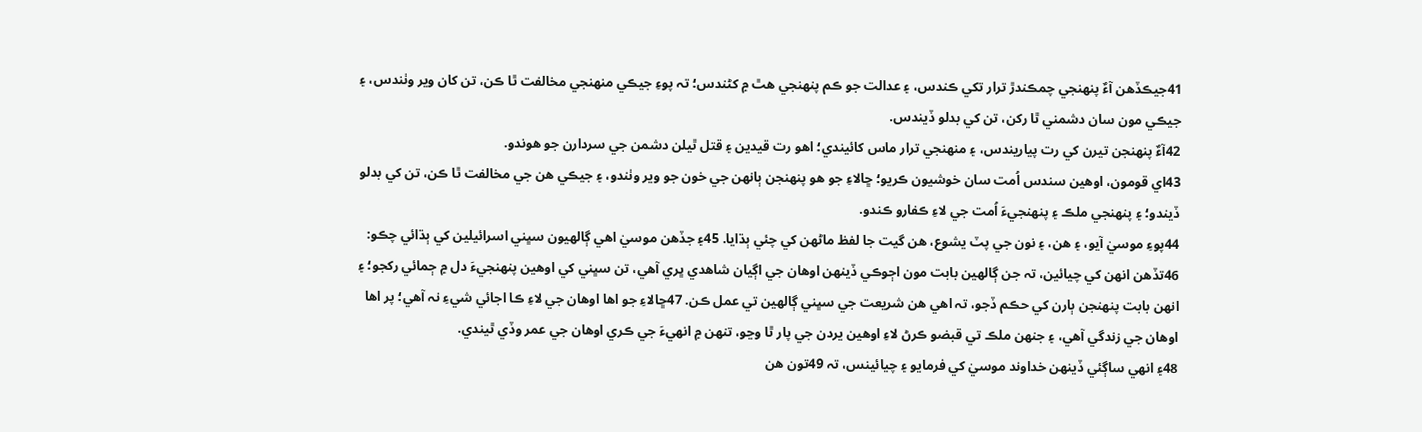41جيڪڏهن آءٌ پنهنجي چمڪندڙ ترار تکي ڪندس، ۽ عدالت جو ڪم پنهنجي هٿ ۾ کڻندس؛ تہ پوءِ جيڪي منهنجي مخالفت ٿا ڪن، تن کان وير وٺندس، ۽ جيڪي مون سان دشمني ٿا رکن، تن کي بدلو ڏيندس.
42آءٌ پنهنجن تيرن کي رت پياريندس، ۽ منهنجي ترار ماس کائيندي؛ اهو رت قيدين ۽ قتل ٿيلن دشمن جي سردارن جو هوندو.
43اي قومون، اوهين سندس اُمت سان خوشيون ڪريو؛ ڇالاءِ جو هو پنهنجن ٻانهن جي خون جو وير وٺندو، ۽ جيڪي هن جي مخالفت ٿا ڪن، تن کي بدلو ڏيندو؛ ۽ پنهنجي ملڪ ۽ پنهنجيءَ اُمت جي لاءِ ڪفارو ڪندو.
44پوءِ موسيٰ آيو، ۽ هن، ۽ نون جي پٽ يشوع، هن گيت جا لفظ ماڻهن کي چئي ٻڌايا. 45۽ جڏهن موسيٰ اهي ڳالهيون سڀني اسرائيلين کي ٻڌائي چڪو: 46تڏهن انهن کي چيائين، تہ جن ڳالهين بابت مون اڄوڪي ڏينهن اوهان جي اڳيان شاهدي ڀري آهي، تن سڀني کي اوهين پنهنجيءَ دل ۾ ڄمائي رکجو؛ ۽ انهن بابت پنهنجن ٻارن کي حڪم ڏجو، تہ اهي هن شريعت جي سڀني ڳالهين تي عمل ڪن. 47ڇالاءِ جو اها اوهان جي لاءِ ڪا اجائي شيءِ نہ آهي؛ پر اها اوهان جي زندگي آهي، ۽ جنهن ملڪ تي قبضو ڪرڻ لاءِ اوهين يردن جي پار ٿا وڃو، تنهن ۾ انهيءَ جي ڪري اوهان جي عمر وڏي ٿيندي.
48۽ انهي ساڳئي ڏينهن خداوند موسيٰ کي فرمايو ۽ چيائينس، تہ 49تون هن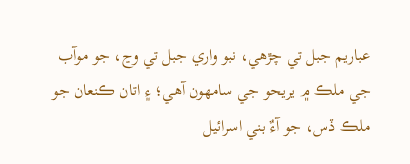عباريم جبل تي چڙهي، نبو واري جبل تي وڃ، جو موآب جي ملڪ ۾ يريحو جي سامهون آهي؛ ۽ اتان ڪنعان جو ملڪ ڏس، جو آءٌ بني اسرائيل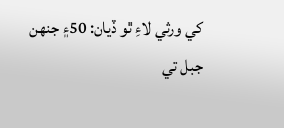کي ورثي لاءِ ٿو ڏيان: 50۽ جنهن جبل تي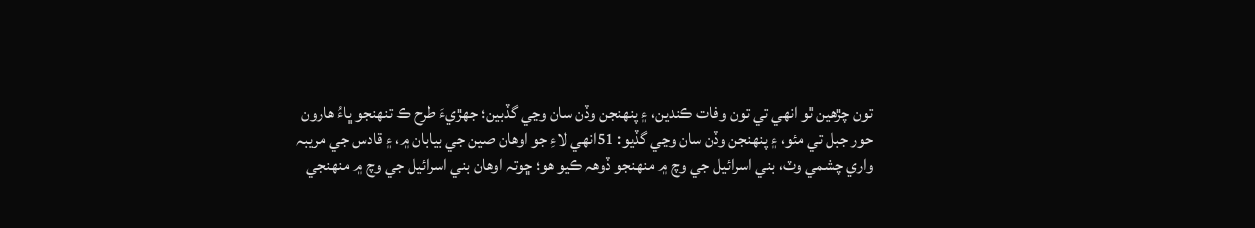تون چڙهين ٿو انهي تي تون وفات ڪندين، ۽ پنهنجن وڏن سان وڃي گڏبين؛ جهڙيءَ طرح ڪ تنهنجو ڀاءُ هارون حور جبل تي مئو، ۽ پنهنجن وڏن سان وڃي گڏيو: 51انهي لاءِ جو اوهان صين جي بيابان ۾، ۽ قادس جي مريبہ واري چشمي وٽ، بني اسرائيل جي وچ ۾ منهنجو ڏوهہ ڪيو هو؛ ڇوتہ اوهان بني اسرائيل جي وچ ۾ منهنجي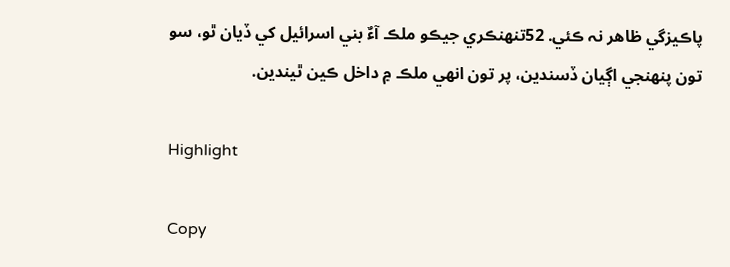پاڪيزگي ظاهر نہ ڪئي. 52تنهنڪري جيڪو ملڪ آءٌ بني اسرائيل کي ڏيان ٿو، سو تون پنهنجي اڳيان ڏسندين، پر تون انهي ملڪ ۾ داخل ڪين ٿيندين.

Highlight

Copy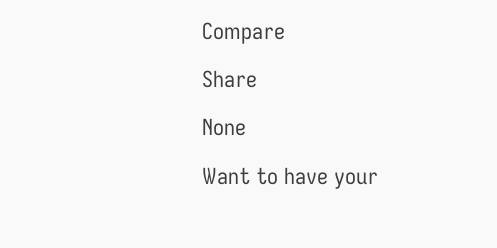Compare

Share

None

Want to have your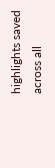highlights saved across all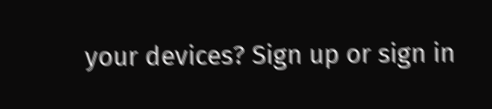your devices? Sign up or sign in